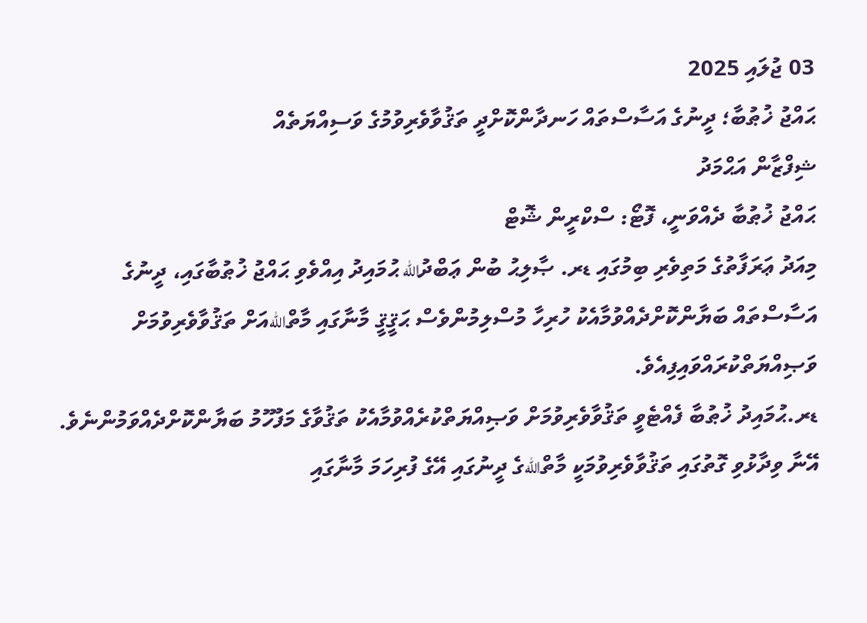03 ޖުލައި 2025
ޙައްޖު ޚުޠުބާ؛ ދީނުގެ އަސާސްތައް ހަނދާންކޮށްދީ ތަޤުވާވެރިވުމުގެ ވަސިއްޔަތެއް
ޝިފްޒާން އަޙްމަދު
ޙައްޖު ޚުޠުބާ ދެއްވަނީ، ފޮޓޯ: ސްކްރީން ޝޮޓް
މިއަދު ޢަރަފާތުގެ މަތިވެރި ބިމުގައި ޑރ. ޞާލިޙު ބުން ޢަބްދުالله ޙުމައިދު އިއްވެވި ޙައްޖު ޚުޠުބާގައި، ދީނުގެ އަސާސްތައް ބަޔާންކޮށްދެއްވުމާއެކު ހުރިހާ މުސްލިމުންވެސް ޙަޤީޤީ މާނާގައި މާތްاللهއަށް ތަޤުވާވެރިވުމަށް ވަޞިއްޔަތްކުރައްވައިފިއެވެ.
ޑރ.ޙުމައިދު ޚުޠުބާ ފެއްޓެވީ ތަޤުވާވެރިވުމަށް ވަޞިއްޔަތްކުރެއްވުމާއެކު ތަޤުވާގެ މަފުހޫމު ބަޔާންކޮށްދެއްވަމުންނެވެ. އޭނާ ވިދާޅުވި ގޮތުގައި ތަޤުވާވެރިވުމަކީ މާތްاللهގެ ދީނުގައި އޭގެ ފުރިހަމަ މާނާގައި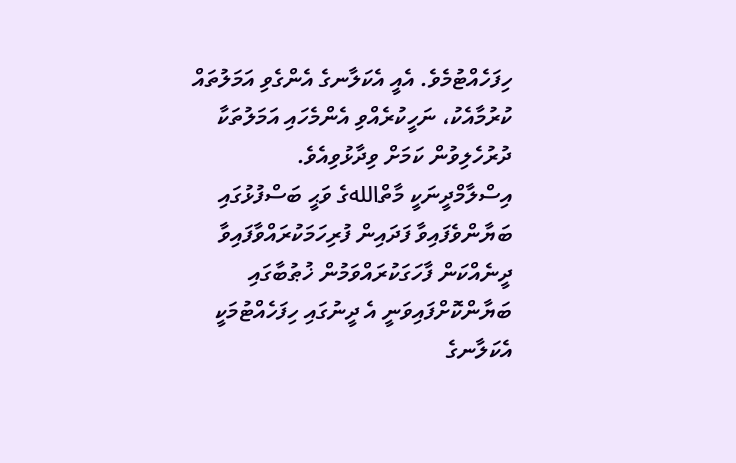ހިފަހެއްޓުމެވެ. އެއީ އެކަލާނގެ އެންގެވި އަމަލުތައް ކުރުމާއެކު، ނަހީކުރެއްވި އެންމެހައި އަމަލުތަކާ ދުރުހެލިވުން ކަމަށް ވިދާޅުވިއެވެ.
އިސްލާމްދީނަކީ މާތްاللهގެ ވަޙީ ބަސްފުޅުގައި ބަޔާންވެފައިވާ ފަދައިން ފުރިހަމަކުރައްވާފައިވާ ދީނެއްކަން ފާހަގަކުރައްވަމުން ޚުޠުބާގައި ބަޔާންކޮށްފައިވަނީ އެ ދީނުގައި ހިފަހެއްޓުމަކީ އެކަލާނގެ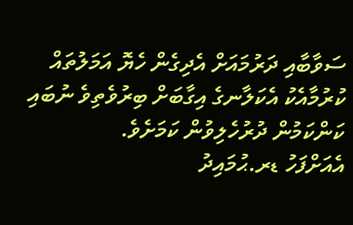ސަވާބާއި ދަރުމައަށް އެދިގެން ހެޔޮ އަމަލުތައް ކުރުމާއެކު އެކަލާނގެ އިގާބަށް ބިރުވެތިވެ ނުބައި ކަންކަމުން ދުރުހެލިވުން ކަމަށެވެ.
އެއަށްފަހު ޑރ.ޙުމައިދު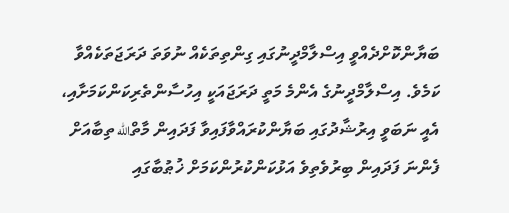ބަޔާންކޮށްދެއްވީ އިސްލާމްދީނުގައި ގިންތިތަކެއް ނުވަތަ ދަރަޖަތަކެއްވާ ކަމެވެ. އިސްލާމްދީނުގެ އެންމެ މަތީ ދަރަޖައަކީ އިހުސާންތެރިކަންކަމަށާއި، އެއީ ނަބަވީ އިރުޝާދުގައި ބަޔާންކުރައްވާފައިވާ ފަދައިން މާތްالله ތިބާއަށް ފެންނަ ފަދައިން ބިރުވެތިވެ އަޅުކަންކުރުންކަމަށް ޚުޠުބާގައި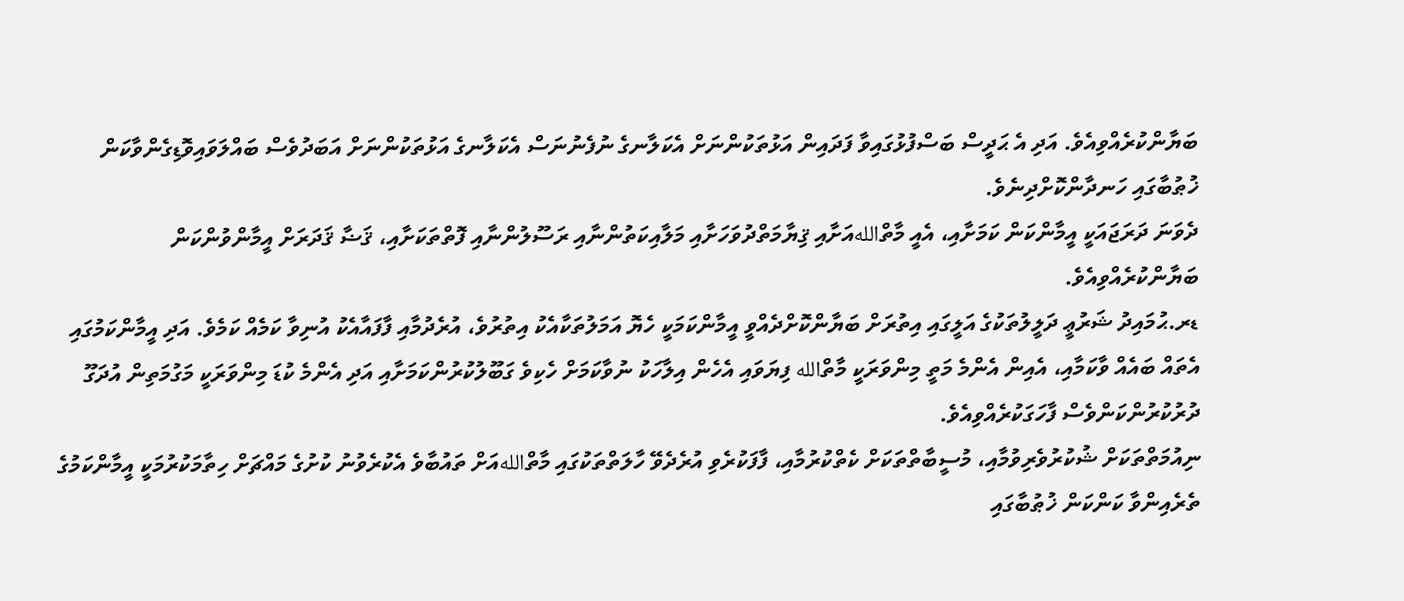ބަޔާންކުރެއްވިއެވެ. އަދި އެ ޙަދީސް ބަސްފުޅުގައިވާ ފަދައިން އަޅުތަކުންނަށް އެކަލާނގެ ނުފެނުނަސް އެކަލާނގެ އަޅުތަކުންނަށް އަބަދުވެސް ބައްލަވައިވޮޑިގެންވާކަން ޚުޠުބާގައި ހަނދާންކޮށްދިނެވެ.
ދެވަނަ ދަރަޖައަކީ އީމާންކަން ކަމަށާއި، އެއީ މާތްاللهއަށާއި ޤިޔާމަތްދުވަހަށާއި މަލާއިކަތުންނާއި ރަސޫލުންނާއި ފޮތްތަކަށާއި، ޤަޟާ ޤަދަރަށް އީމާންވުންކަން ބަޔާންކުރެއްވިއެވެ.
ޑރ.ޙުމައިދު ޝަރުޢީ ދަލީލުތަކުގެ އަލީގައި އިތުރަށް ބަޔާންކޮށްދެއްވީ އީމާންކަމަކީ ހެޔޮ އަމަލުތަކާއެކު އިތުރުވެ، އުރެދުމާއި ފާފައާއެކު އުނިވާ ކަމެއް ކަމެވެ. އަދި އީމާންކަމުގައި އެތައް ބައެއް ވާކަމާއި، އެއިން އެންމެ މަތީ މިންވަރަކީ މާތްالله ފިޔަވައި އެހެން އިލާހަކު ނުވާކަމަށް ހެކިވެ ގަބޫލުކުރުންކަމަށާއި އަދި އެންމެ ކުޑަ މިންވަރަކީ މަގުމަތިން އުދަގޫ ދުރުކުރުންކަންވެސް ފާހަގަކުރެއްވިއެވެ.
ނިއުމަތްތަކަށް ޝުކުރުވެރިވުމާއި، މުސީބާތްތަކަށް ކެތްކުރުމާއި، ފާފަކުރެވި އުރެދެވޭ ހާލަތްތަކުގައި މާތްاللهއަށް ތައުބާވެ އެކުރެވުނު ކުށުގެ މައްޗަށް ހިތާމަކުރުމަކީ އީމާންކަމުގެ ތެރެއިންވާ ކަންކަން ޚުޠުބާގައި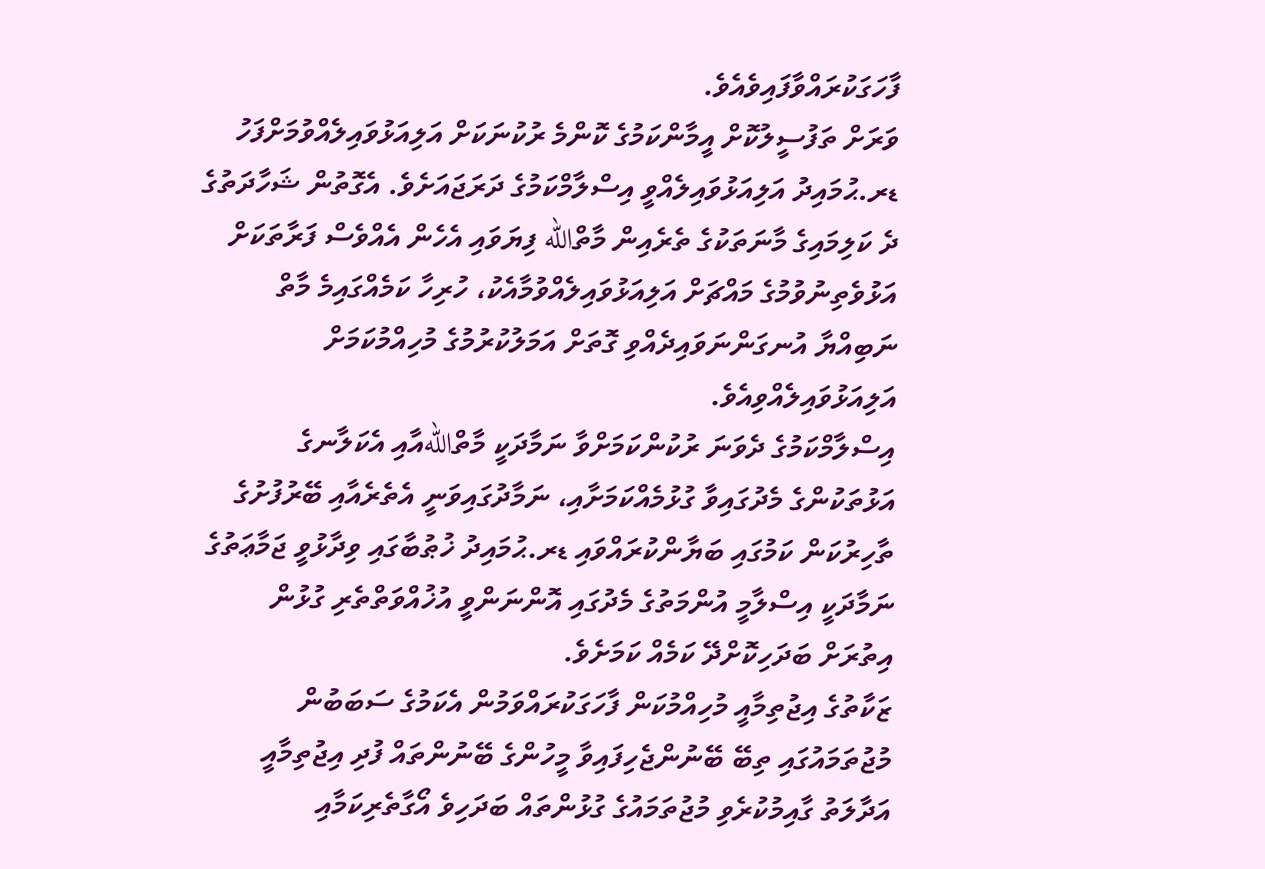ފާހަގަކުރައްވާފައިވެއެވެ.
ވަރަށް ތަފުސީލުކޮށް އީމާންކަމުގެ ކޮންމެ ރުކުނަކަށް އަލިއަޅުވައިލެއްވުމަށްފަހު ޑރ.ޙުމައިދު އަލިއަޅުވައިލެއްވީ އިސްލާމްކަމުގެ ދަރަޖައަށެވެ. އެގޮތުން ޝަހާދަތުގެ ދެ ކަލިމައިގެ މާނަތަކުގެ ތެރެއިން މާތްالله ފިޔަވައި އެހެން އެއްވެސް ފަރާތަކަށް އަޅުވެތިނުވުމުގެ މައްޗަށް އަލިއަޅުވައިލެއްވުމާއެކު، ހުރިހާ ކަމެއްގައިމެ މާތް ނަބިއްޔާ އުނގަންނަވައިދެއްވި ގޮތަށް އަމަލުކުރުމުގެ މުހިއްމުކަމަށް އަލިއަޅުވައިލެއްވިއެވެ.
އިސްލާމްކަމުގެ ދެވަނަ ރުކުންކަމަށްވާ ނަމާދަކީ މާތްاللهއާއި އެކަލާނގެ އަޅުތަކުންގެ މެދުގައިވާ ގުޅުމެއްކަމަށާއި، ނަމާދުގައިވަނީ އެތެރެއާއި ބޭރުފުށުގެ ތާހިރުކަން ކަމުގައި ބަޔާންކުރައްވައި ޑރ.ޙުމައިދު ޚުޠުބާގައި ވިދާޅުވީ ޖަމާޢަތުގެ ނަމާދަކީ އިސްލާމީ އުންމަތުގެ މެދުގައި އޮންނަންވީ އުޚުއްވަތްތެރި ގުޅުން އިތުރަށް ބަދަހިކޮށްދޭ ކަމެއް ކަމަށެވެ.
ޒަކާތުގެ އިޖުތިމާއީ މުހިއްމުކަން ފާހަގަކުރައްވަމުން އެކަމުގެ ސަބަބުން މުޖުތަމައުގައި ތިބޭ ބޭނުންޖެހިފައިވާ މީހުންގެ ބޭނުންތައް ފުދި އިޖުތިމާއީ އަދާލަތު ގާއިމުކުރެވި މުޖުތަމައުގެ ގުޅުންތައް ބަދަހިވެ އޯގާތެރިކަމާއި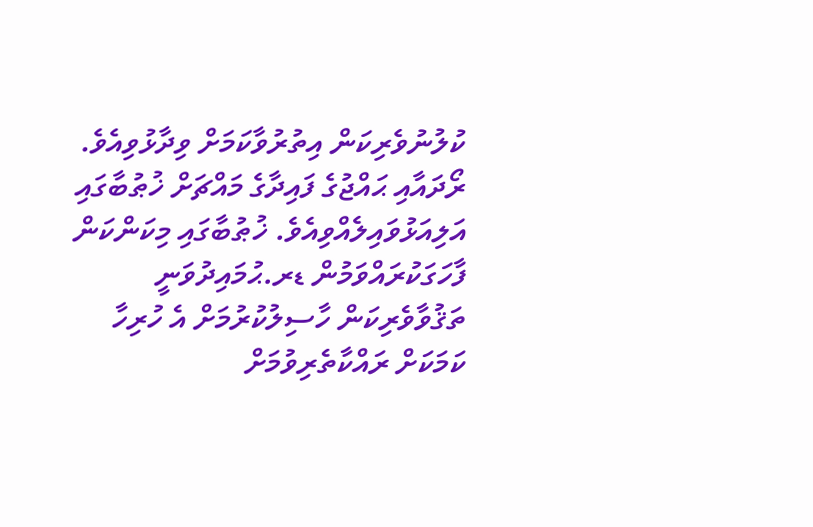ކުލުނުވެރިކަން އިތުރުވާކަމަށް ވިދާޅުވިއެވެ.
ރޯދައާއި ޙައްޖުގެ ފައިދާގެ މައްޗަށް ޚުޠުބާގައި އަލިއަޅުވައިލެއްވިއެވެ. ޚުޠުބާގައި މިކަންކަން ފާހަގަކުރައްވަމުން ޑރ.ޙުމައިދުވަނީ ތަޤުވާވެރިކަން ހާސިލުކުރުމަށް އެ ހުރިހާ ކަމަކަށް ރައްކާތެރިވުމަށް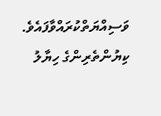ވަސިއްޔަތްކުރައްވާފައެވެ.
ކިޔުންތެރިންގެ ހިޔާލު